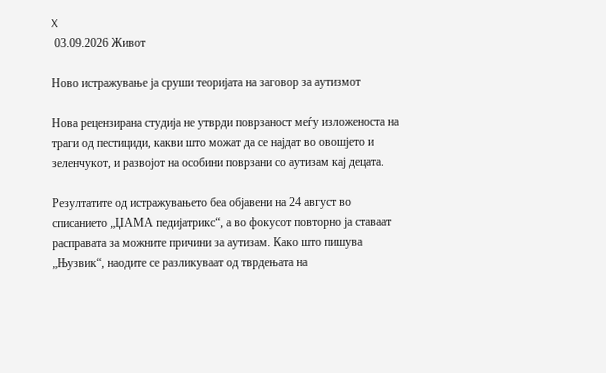X
 03.09.2026 Живот

Ново истражување ја сруши теоријата на заговор за аутизмот

Нова рецензирана студија не утврди поврзаност меѓу изложеноста на траги од пестициди, какви што можат да се најдат во овошјето и зеленчукот, и развојот на особини поврзани со аутизам кај децата.

Резултатите од истражувањето беа објавени на 24 август во списанието „ЏАМА педијатрикс“, а во фокусот повторно ја ставаат расправата за можните причини за аутизам. Како што пишува „Њузвик“, наодите се разликуваат од тврдењата на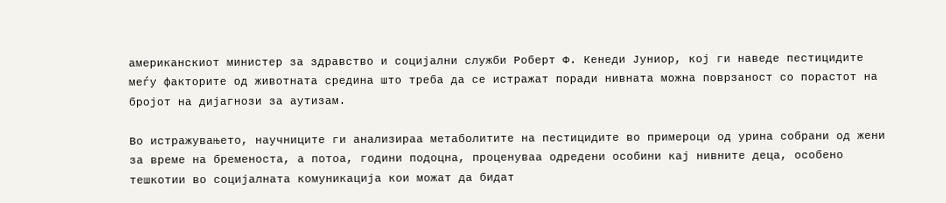американскиот министер за здравство и социјални служби Роберт Ф. Кенеди Јуниор, кој ги наведе пестицидите меѓу факторите од животната средина што треба да се истражат поради нивната можна поврзаност со порастот на бројот на дијагнози за аутизам.

Во истражувањето, научниците ги анализираа метаболитите на пестицидите во примероци од урина собрани од жени за време на бременоста, а потоа, години подоцна, проценуваа одредени особини кај нивните деца, особено тешкотии во социјалната комуникација кои можат да бидат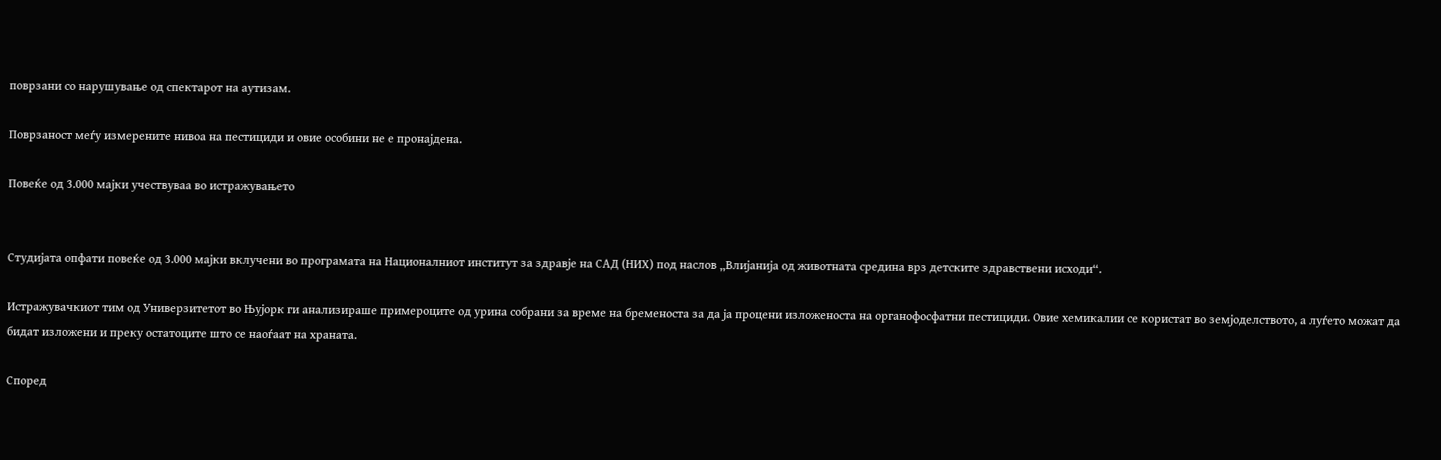поврзани со нарушување од спектарот на аутизам.

Поврзаност меѓу измерените нивоа на пестициди и овие особини не е пронајдена.

Повеќе од 3.000 мајки учествуваа во истражувањето


Студијата опфати повеќе од 3.000 мајки вклучени во програмата на Националниот институт за здравје на САД (НИХ) под наслов „Влијанија од животната средина врз детските здравствени исходи“.

Истражувачкиот тим од Универзитетот во Њујорк ги анализираше примероците од урина собрани за време на бременоста за да ја процени изложеноста на органофосфатни пестициди. Овие хемикалии се користат во земјоделството, а луѓето можат да бидат изложени и преку остатоците што се наоѓаат на храната.

Според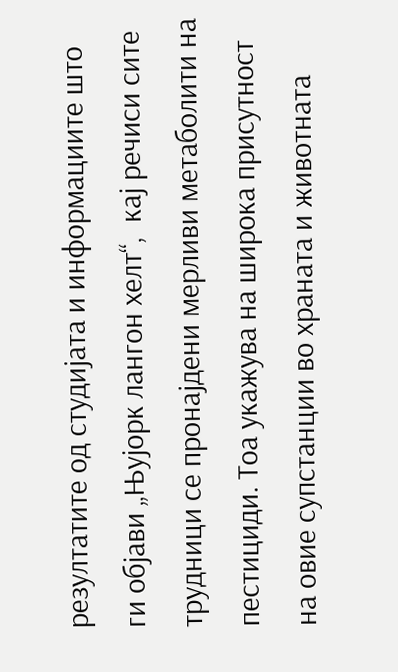резултатите од студијата и информациите што ги објави „Њујорк лангон хелт“,  кај речиси сите трудници се пронајдени мерливи метаболити на пестициди. Тоа укажува на широка присутност на овие супстанции во храната и животната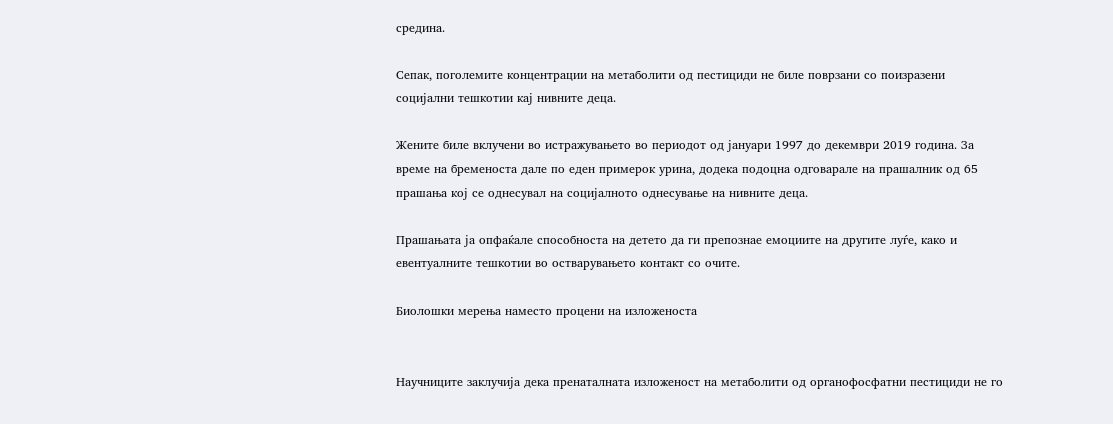средина.

Сепак, поголемите концентрации на метаболити од пестициди не биле поврзани со поизразени социјални тешкотии кај нивните деца.

Жените биле вклучени во истражувањето во периодот од јануари 1997 до декември 2019 година. За време на бременоста дале по еден примерок урина, додека подоцна одговарале на прашалник од 65 прашања кој се однесувал на социјалното однесување на нивните деца.

Прашањата ја опфаќале способноста на детето да ги препознае емоциите на другите луѓе, како и евентуалните тешкотии во остварувањето контакт со очите.

Биолошки мерења наместо процени на изложеноста


Научниците заклучија дека пренаталната изложеност на метаболити од органофосфатни пестициди не го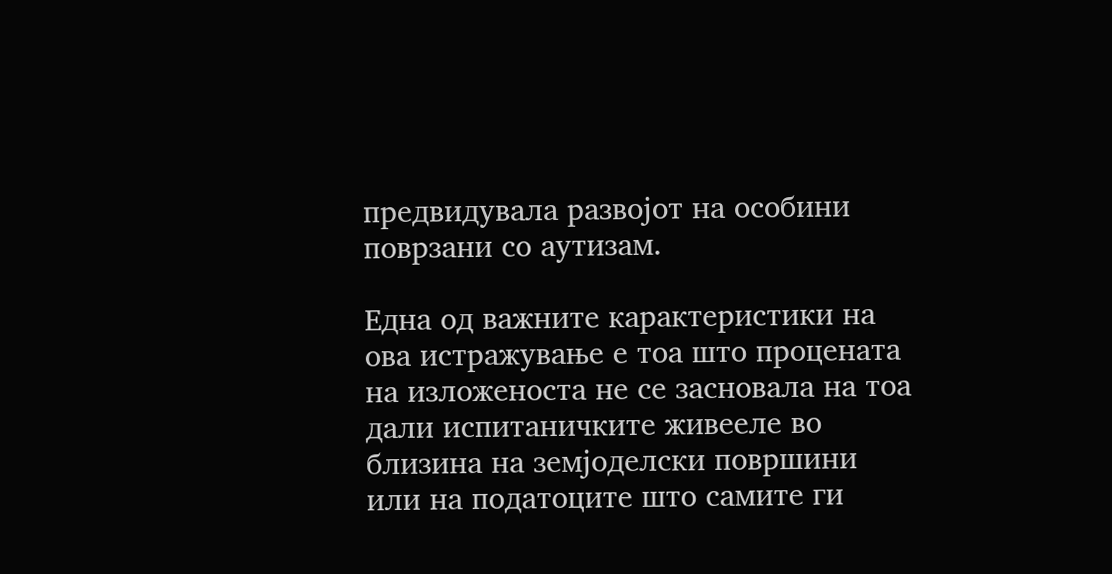предвидувала развојот на особини поврзани со аутизам.

Една од важните карактеристики на ова истражување е тоа што процената на изложеноста не се засновала на тоа дали испитаничките живееле во близина на земјоделски површини или на податоците што самите ги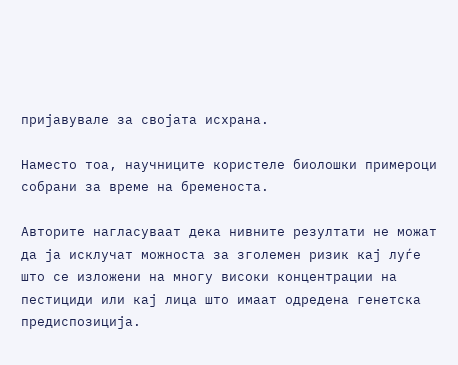пријавувале за својата исхрана.

Наместо тоа, научниците користеле биолошки примероци собрани за време на бременоста.

Авторите нагласуваат дека нивните резултати не можат да ја исклучат можноста за зголемен ризик кај луѓе што се изложени на многу високи концентрации на пестициди или кај лица што имаат одредена генетска предиспозиција.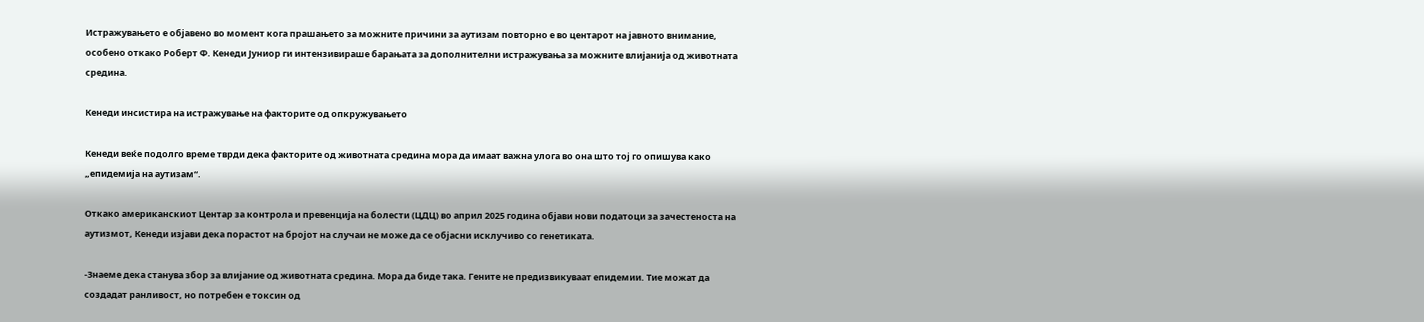Истражувањето е објавено во момент кога прашањето за можните причини за аутизам повторно е во центарот на јавното внимание, особено откако Роберт Ф. Кенеди Јуниор ги интензивираше барањата за дополнителни истражувања за можните влијанија од животната средина.

Кенеди инсистира на истражување на факторите од опкружувањето

Кенеди веќе подолго време тврди дека факторите од животната средина мора да имаат важна улога во она што тој го опишува како „епидемија на аутизам“.

Откако американскиот Центар за контрола и превенција на болести (ЦДЦ) во април 2025 година објави нови податоци за зачестеноста на аутизмот, Кенеди изјави дека порастот на бројот на случаи не може да се објасни исклучиво со генетиката.

-Знаеме дека станува збор за влијание од животната средина. Мора да биде така. Гените не предизвикуваат епидемии. Тие можат да создадат ранливост, но потребен е токсин од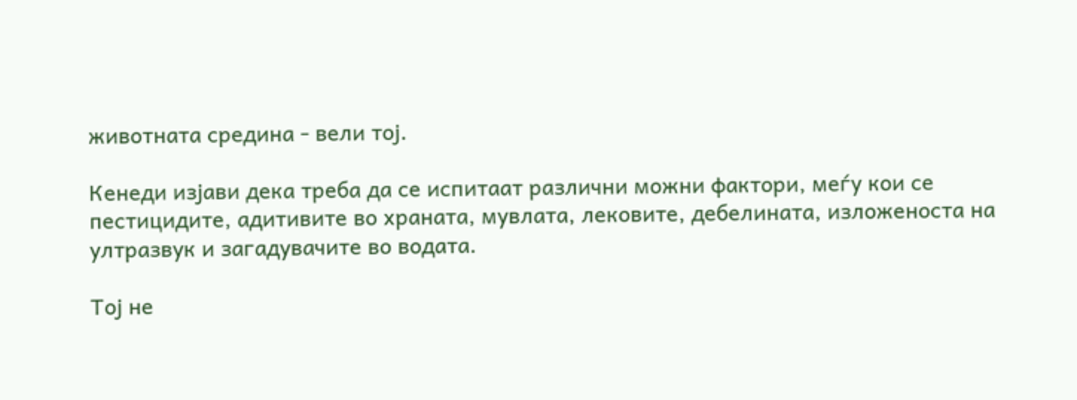животната средина - вели тој.

Кенеди изјави дека треба да се испитаат различни можни фактори, меѓу кои се пестицидите, адитивите во храната, мувлата, лековите, дебелината, изложеноста на ултразвук и загадувачите во водата.

Тој не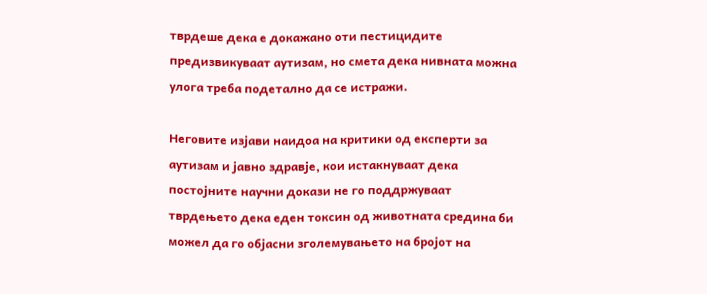тврдеше дека е докажано оти пестицидите предизвикуваат аутизам, но смета дека нивната можна улога треба подетално да се истражи.

Неговите изјави наидоа на критики од експерти за аутизам и јавно здравје, кои истакнуваат дека постојните научни докази не го поддржуваат тврдењето дека еден токсин од животната средина би можел да го објасни зголемувањето на бројот на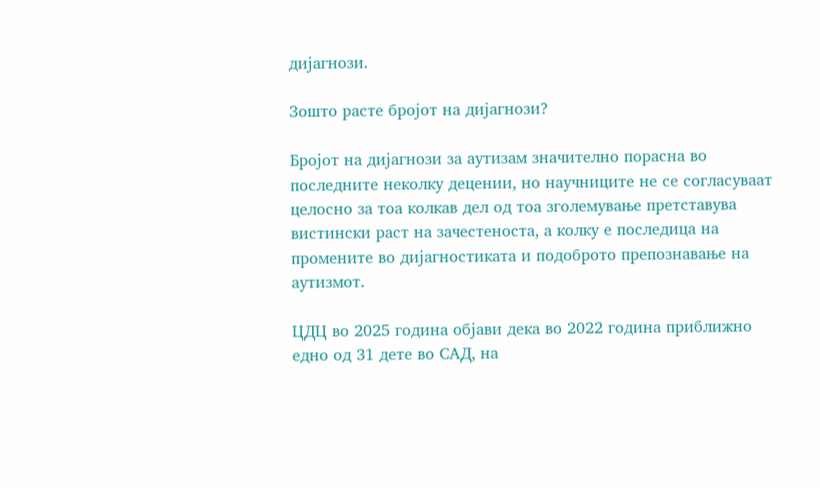дијагнози.

Зошто расте бројот на дијагнози?

Бројот на дијагнози за аутизам значително порасна во последните неколку децении, но научниците не се согласуваат целосно за тоа колкав дел од тоа зголемување претставува вистински раст на зачестеноста, а колку е последица на промените во дијагностиката и подоброто препознавање на аутизмот.

ЦДЦ во 2025 година објави дека во 2022 година приближно едно од 31 дете во САД, на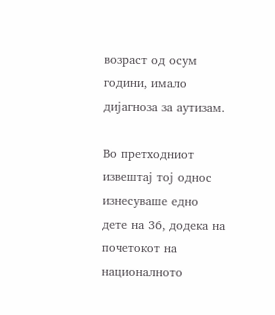возраст од осум години, имало дијагноза за аутизам.

Во претходниот извештај тој однос изнесуваше едно дете на 36, додека на почетокот на националното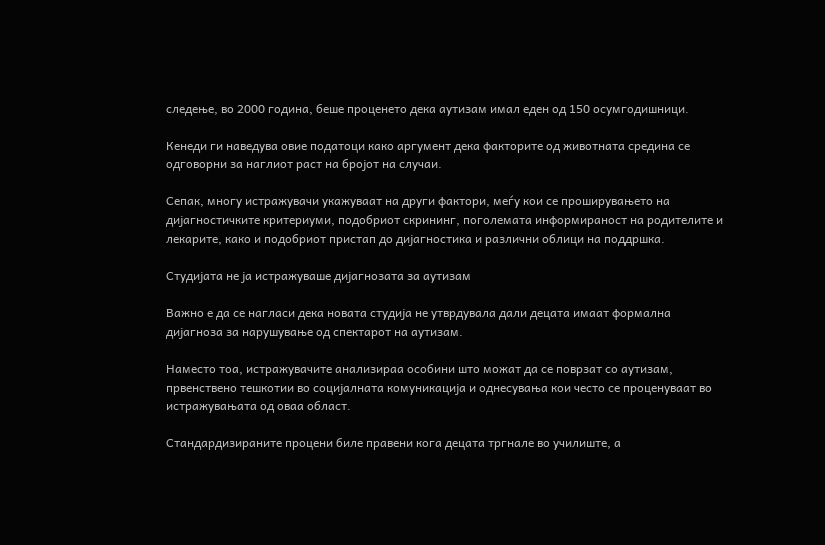следење, во 2000 година, беше проценето дека аутизам имал еден од 150 осумгодишници.

Кенеди ги наведува овие податоци како аргумент дека факторите од животната средина се одговорни за наглиот раст на бројот на случаи.

Сепак, многу истражувачи укажуваат на други фактори, меѓу кои се проширувањето на дијагностичките критериуми, подобриот скрининг, поголемата информираност на родителите и лекарите, како и подобриот пристап до дијагностика и различни облици на поддршка.

Студијата не ја истражуваше дијагнозата за аутизам

Важно е да се нагласи дека новата студија не утврдувала дали децата имаат формална дијагноза за нарушување од спектарот на аутизам.

Наместо тоа, истражувачите анализираа особини што можат да се поврзат со аутизам, првенствено тешкотии во социјалната комуникација и однесувања кои често се проценуваат во истражувањата од оваа област.

Стандардизираните процени биле правени кога децата тргнале во училиште, а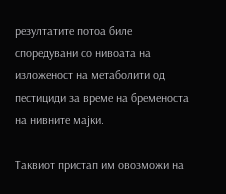резултатите потоа биле споредувани со нивоата на изложеност на метаболити од пестициди за време на бременоста на нивните мајки.

Таквиот пристап им овозможи на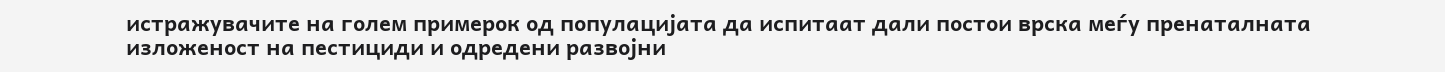истражувачите на голем примерок од популацијата да испитаат дали постои врска меѓу пренаталната изложеност на пестициди и одредени развојни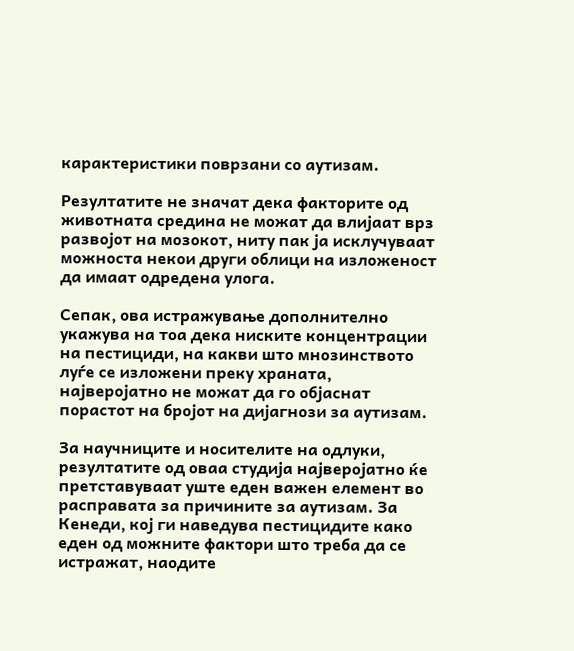карактеристики поврзани со аутизам.

Резултатите не значат дека факторите од животната средина не можат да влијаат врз развојот на мозокот, ниту пак ја исклучуваат можноста некои други облици на изложеност да имаат одредена улога.

Сепак, ова истражување дополнително укажува на тоа дека ниските концентрации на пестициди, на какви што мнозинството луѓе се изложени преку храната, најверојатно не можат да го објаснат порастот на бројот на дијагнози за аутизам.

За научниците и носителите на одлуки, резултатите од оваа студија најверојатно ќе претставуваат уште еден важен елемент во расправата за причините за аутизам. За Кенеди, кој ги наведува пестицидите како еден од можните фактори што треба да се истражат, наодите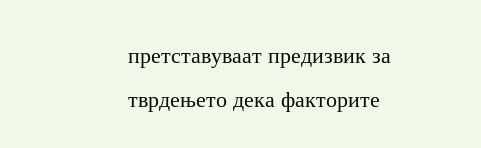претставуваат предизвик за тврдењето дека факторите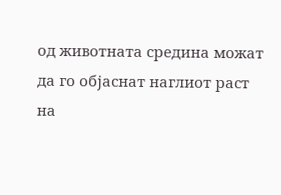од животната средина можат да го објаснат наглиот раст на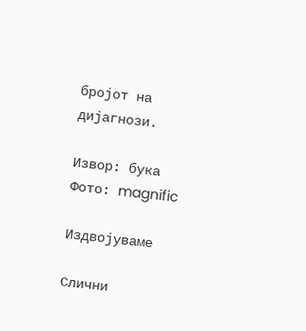бројот на дијагнози.

Извор: бука
Фото: magnific

Издвојуваме

Слични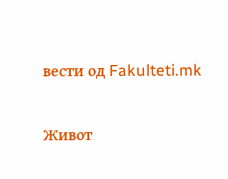вести од Fakulteti.mk

Живот